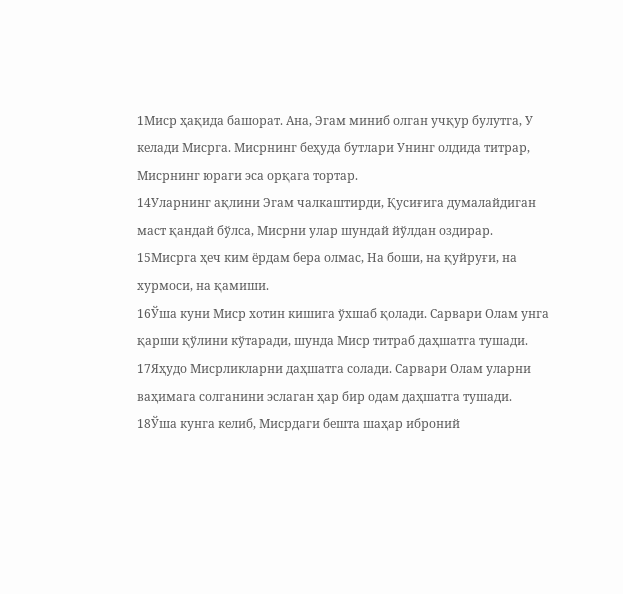1Миср ҳақида башорат. Ана, Эгам миниб олган учқур булутга, У келади Мисрга. Мисрнинг беҳуда бутлари Унинг олдида титрар, Мисрнинг юраги эса орқага тортар.
14Уларнинг ақлини Эгам чалкаштирди, Қусиғига думалайдиган маст қандай бўлса, Мисрни улар шундай йўлдан оздирар.
15Мисрга ҳеч ким ёрдам бера олмас, На боши, на қуйруғи, на хурмоси, на қамиши.
16Ўша куни Миср хотин кишига ўхшаб қолади. Сарвари Олам унга қарши қўлини кўтаради, шунда Миср титраб даҳшатга тушади.
17Яҳудо Мисрликларни даҳшатга солади. Сарвари Олам уларни ваҳимага солганини эслаган ҳар бир одам даҳшатга тушади.
18Ўша кунга келиб, Мисрдаги бешта шаҳар иброний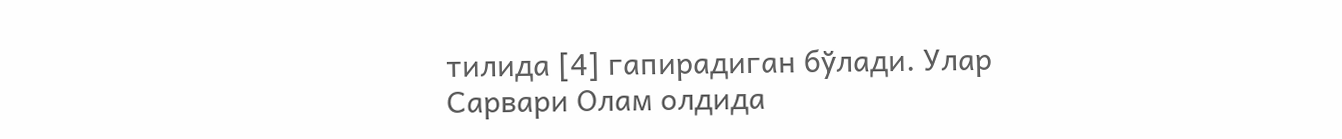тилида [4] гапирадиган бўлади. Улар Сарвари Олам олдида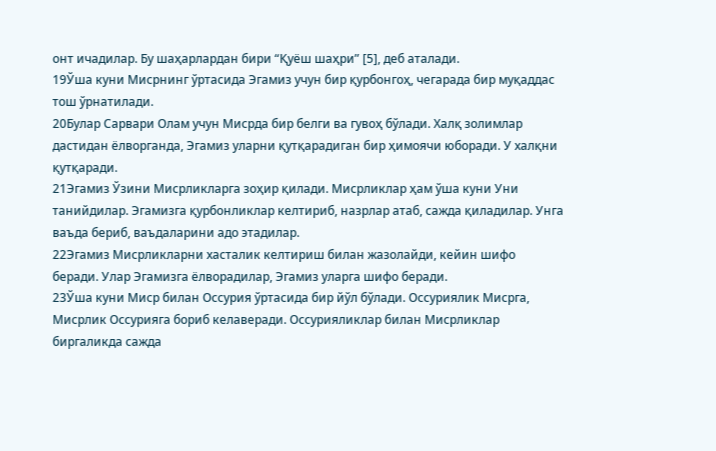онт ичадилар. Бу шаҳарлардан бири “Қуёш шаҳри” [5], деб аталади.
19Ўша куни Мисрнинг ўртасида Эгамиз учун бир қурбонгоҳ, чегарада бир муқаддас тош ўрнатилади.
20Булар Сарвари Олам учун Мисрда бир белги ва гувоҳ бўлади. Халқ золимлар дастидан ёлворганда, Эгамиз уларни қутқарадиган бир ҳимоячи юборади. У халқни қутқаради.
21Эгамиз Ўзини Мисрликларга зоҳир қилади. Мисрликлар ҳам ўша куни Уни танийдилар. Эгамизга қурбонликлар келтириб, назрлар атаб, сажда қиладилар. Унга ваъда бериб, ваъдаларини адо этадилар.
22Эгамиз Мисрликларни хасталик келтириш билан жазолайди, кейин шифо беради. Улар Эгамизга ёлворадилар, Эгамиз уларга шифо беради.
23Ўша куни Миср билан Оссурия ўртасида бир йўл бўлади. Оссуриялик Мисрга, Мисрлик Оссурияга бориб келаверади. Оссурияликлар билан Мисрликлар биргаликда сажда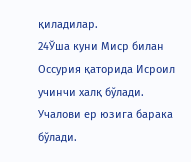қиладилар.
24Ўша куни Миср билан Оссурия қаторида Исроил учинчи халқ бўлади. Учалови ер юзига барака бўлади.